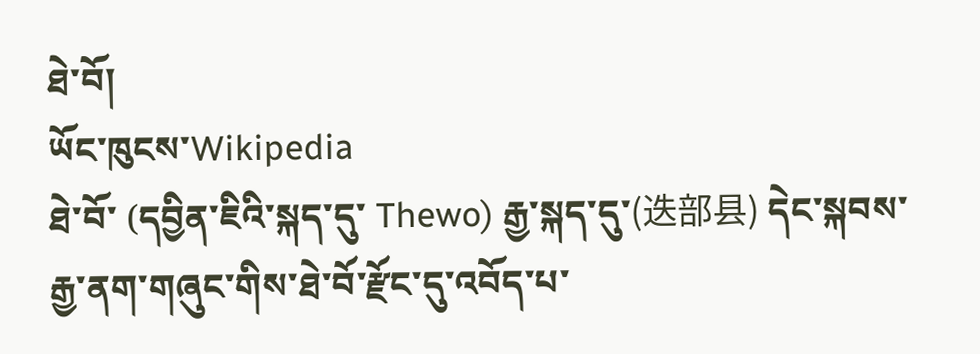ཐེ་བོ།
ཡོང་ཁུངས་Wikipedia
ཐེ་བོ་ (དབྱིན་ཇིའི་སྐད་དུ་ Thewo) རྒྱ་སྐད་དུ་(迭部县) དེང་སྐབས་རྒྱ་ནག་གཞུང་གིས་ཐེ་བོ་རྫོང་དུ་འབོད་པ་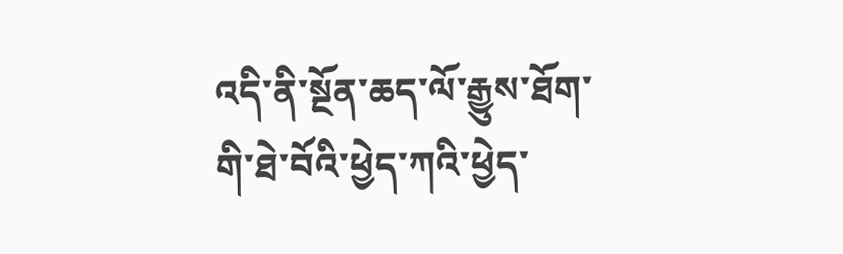འདི་ནི་སྔོན་ཆད་ལོ་རྒྱུས་ཐོག་གི་ཐེ་བོའི་ཕྱེད་ཀའི་ཕྱེད་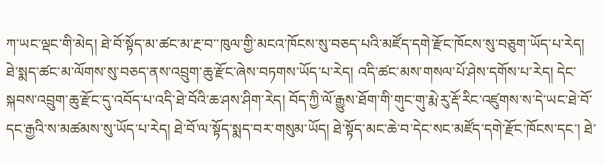ཀ་ཡང་ལྡང་གི་མེད། ཐེ་བོ་སྟོད་མ་ཚང་མ་རྔ་བ་་ཁུལ་གྱི་མངའ་ཁོངས་སུ་བཅད་པའི་མཛོད་དགེ་རྫོང་ཁོངས་སུ་བཅུག་ཡོད་པ་རེད། ཐེ་སྨད་ཚང་མ་ལོགས་སུ་བཅད་ནས་འབྲུག་ཆུ་རྫོང་ཞེས་བཏགས་ཡོད་པ་རེད། འདི་ཚང་མས་གསལ་པོ་ཤེས་དགོས་པ་རེད། དེང་སྐབས་འབྲུག་ཆུ་རྫོང་དུ་འབོད་པ་འདི་ཐེ་བོའི་ཆ་ཤས་ཤིག་རེད། བོད་ཀྱི་ལོ་རྒྱུས་ཐོག་གི་གུང་གུ་རྨེ་རུ་རྡོ་རིང་འཛུགས་ས་དེ་ཡང་ཐེ་བོ་དང་རྒྱའི་ས་མཚམས་སུ་ཡོད་པ་རེད། ཐེ་བོ་ལ་སྟོད་སྨད་བར་གསུམ་ཡོད། ཐེ་སྟོད་མང་ཆེ་བ་དེང་སང་མཛོད་དགེ་རྫོང་ཁོངས་དང་། ཐེ་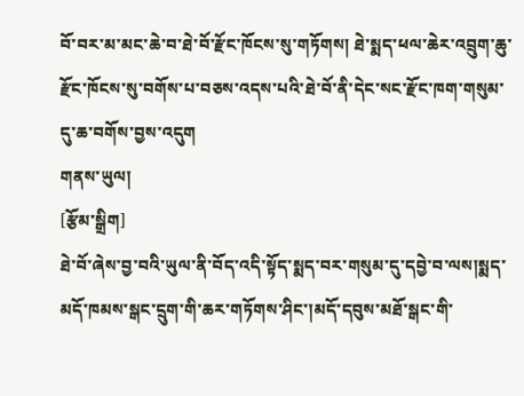བོ་བར་མ་མང་ཆེ་བ་ཐེ་བོ་རྫོང་ཁོངས་སུ་གཏོགས། ཐེ་སྨད་ཕལ་ཆེར་འབྲུག་ཆུ་རྫོང་ཁོངས་སུ་བགོས་པ་བཅས་འདས་པའི་ཐེ་བོ་ནི་དེང་སང་རྫོང་ཁག་གསུམ་དུ་ཆ་བགོས་བྱས་འདུག
གནས་ཡུལ།
[རྩོམ་སྒྲིག]
ཐེ་བོ་ཞེས་བྱ་བའི་ཡུལ་ནི་བོད་འདི་སྟོད་སྨད་བར་གསུམ་དུ་དབྱེ་བ་ལས།སྨད་མདོ་ཁམས་སྒང་དྲུག་གི་ཆར་གཏོགས་ཤིང་།མདོ་དབུས་མཐོ་སྒང་གི་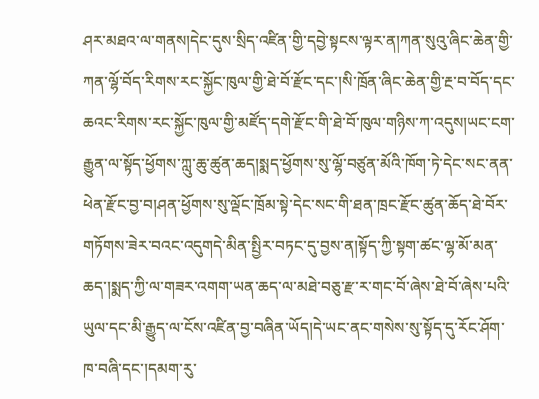ཤར་མཐའ་ལ་གནས།དེང་དུས་སྲིད་འཛིན་གྱི་དབྱེ་སྟངས་ལྟར་ན།ཀན་སུའུ་ཞིང་ཆེན་གྱི་ཀན་ལྷོ་བོད་རིགས་རང་སྐྱོང་ཁུལ་གྱི་ཐེ་བོ་རྫོང་དང་།སི་ཁྲོན་ཞིང་ཆེན་གྱི་རྔ་བ་བོད་དང་ཆའང་རིགས་རང་སྐྱོང་ཁུལ་གྱི་མཛོད་དགེ་རྫོང་གི་ཐེ་བོ་ཁུལ་གཉིས་ཀ་འདུས།ཡང་ངག་རྒྱུན་ལ་སྟོད་ཕྱོགས་ཀླུ་ཆུ་ཚུན་ཆད།སྨད་ཕྱོགས་སུ་ལྷོ་བཙུན་མོའི་ཁོག་ཏེ་དེང་སང་ནན་ཕེན་རྫོང་བྱ་བ།ཤན་ཕྱོགས་སུ་ལྡོང་ཁྲོམ་སྟེ་དེང་སང་གི་ཐན་ཁྲང་རྫོང་ཚུན་ཆོད་ཐེ་བོར་གཏོགས་ཟེར་བའང་འདུགདེ་མིན་སྤྱིར་བཏང་དུ་བྱས་ན།སྟོད་ཀྱི་སྟག་ཚང་ལྷ་མོ་མན་ཆད་།སྨད་ཀྱི་ལ་གཟར་འགག་ཡན་ཆད་ལ་མཐེ་བཅུ་རྫ་ར་གང་བོ་ཞེས་ཐེ་བོ་ཞེས་པའི་ཡུལ་དང་མི་རྒྱུད་ལ་ངོས་འཛིན་བྱ་བཞིན་ཡོད།དེ་ཡང་ནང་གསེས་སུ་སྟོད་དུ་རོང་ཤོག་ཁ་བཞི་དང་།དམག་རུ་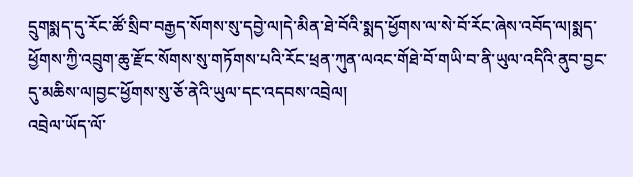དྲུགསྨད་དུ་རོང་ཚོ་སྲིབ་བརྒྱད་སོགས་སུ་དབྱེ་ལ།དེ་མིན་ཐེ་བོའི་སྨད་ཕྱོགས་ལ་སེ་བོ་རོང་ཞེས་འབོད་ལ།སྨད་ཕྱོགས་ཀྱི་འབྲུག་ཆུ་རྫོང་སོགས་སུ་གཏོགས་པའི་རོང་ཕྲན་ཀུན་ལའང་གོཐེ་བོ་གཡི་བ་ནི་ཡུལ་འདིའི་ནུབ་བྱང་དུ་མཆིས་ལ།བྱང་ཕྱོགས་སུ་ཅོ་ནེའི་ཡུལ་དང་འདབས་འབྲེལ།
འབྲེལ་ཡོད་ལོ་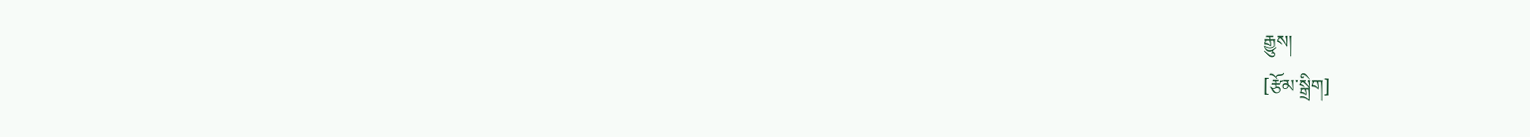རྒྱུས།
[རྩོམ་སྒྲིག]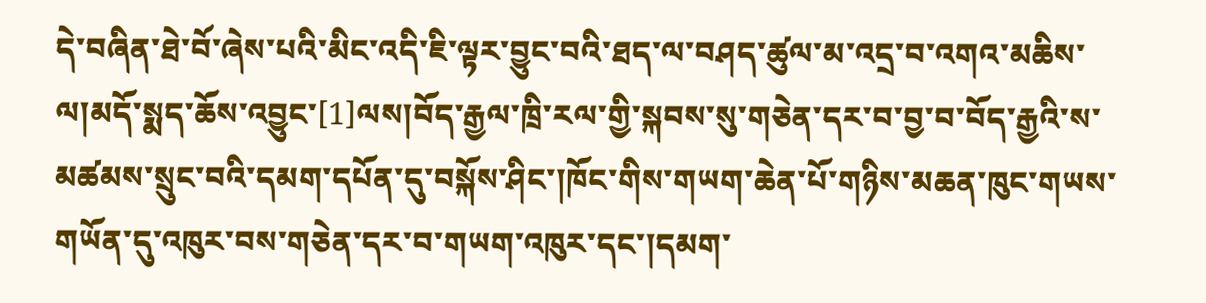དེ་བཞིན་ཐེ་བོ་ཞེས་པའི་མིང་འདི་ཇི་ལྟར་བྱུང་བའི་ཐད་ལ་བཤད་ཚུལ་མ་འདྲ་བ་འགའ་མཆིས་ལ།མདོ་སྨད་ཆོས་འབྱུང་[1]ལས།བོད་རྒྱལ་ཁྲི་རལ་གྱི་སྐབས་སུ་གཅེན་དར་བ་བྱ་བ་བོད་རྒྱའི་ས་མཚམས་སྲུང་བའི་དམག་དཔོན་དུ་བསྐོས་ཤིང་།ཁོང་གིས་གཡག་ཆེན་པོ་གཉིས་མཆན་ཁུང་གཡས་གཡོན་དུ་འཁུར་བས་གཅེན་དར་བ་གཡག་འཁུར་དང་།དམག་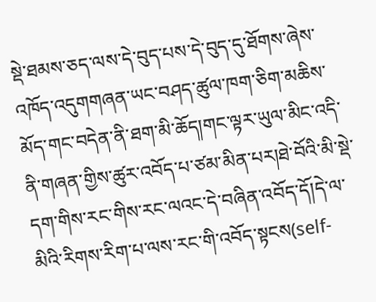སྡེ་ཐམས་ཅད་ལས་དེ་བུད་པས་དེ་བུད་དུ་ཐོགས་ཞེས་འཁོད་འདུགགཞན་ཡང་བཤད་ཚུལ་ཁག་ཅིག་མཆིས་མོད་གང་བདེན་ནི་ཐག་མི་ཆོད།གང་ལྟར་ཡུལ་མིང་འདི་ནི་གཞན་གྱིས་ཚུར་འབོད་པ་ཙམ་མིན་པར།ཐེ་བོའི་མི་སྡེ་དག་གིས་རང་གིས་རང་ལའང་དེ་བཞིན་འབོད་དོ།དེ་ལ་མིའི་རིགས་རིག་པ་ལས་རང་གི་འབོད་སྟངས(self-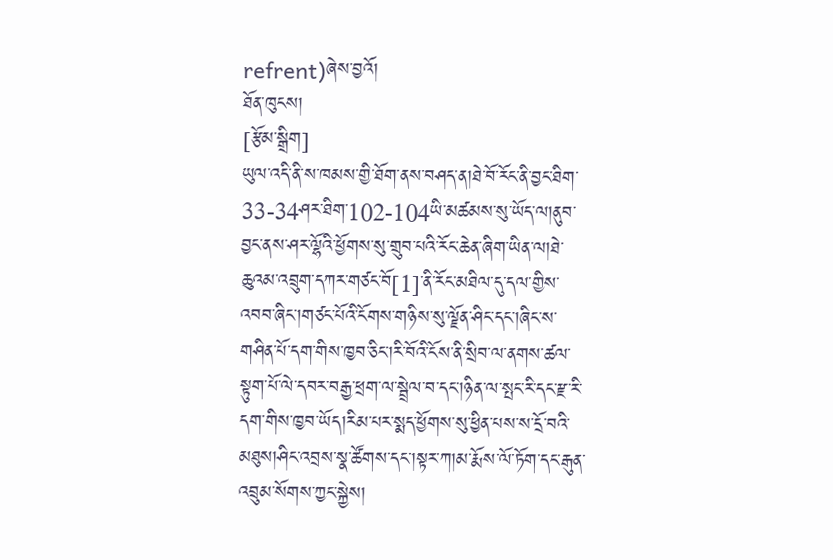refrent)ཞེས་བྱའོ།
ཐོན་ཁུངས།
[རྩོམ་སྒྲིག]
ཡུལ་འདི་ནི་ས་ཁམས་གྱི་ཐོག་ནས་བཤད་ན།ཐེ་བོ་རོང་ནི་བྱང་ཐིག་33-34ཤར་ཐིག་102-104ཡི་མཚམས་སུ་ཡོད་ལ།ནུབ་བྱང་ནས་ཤར་ལྷོའི་ཕྱོགས་སུ་གྲུབ་པའི་རོང་ཆེན་ཞིག་ཡིན་ལ།ཐེ་ཆུའམ་འབྲུག་དཀར་གཙང་བོ[1]་ནི་རོང་མཐིལ་དུ་དལ་གྱིས་འབབ་ཞིང་།གཙང་པོའི་ངོགས་གཉིས་སུ་ལྗོན་ཤིང་དང་།ཞིང་ས་གཤིན་པོ་དག་གིས་ཁྱབ་ཅིང་།རི་བོའི་ངོས་ནི་སྲིབ་ལ་ནགས་ཚལ་སྟུག་པོ་ལེ་དབར་བརྒྱ་ཕྲག་ལ་སྦྲེལ་བ་དང་།ཉིན་ལ་སྤང་རི་དང་རྫ་རི་དག་གིས་ཁྱབ་ཡོད།རིམ་པར་སྨད་ཕྱོགས་སུ་ཕྱིན་པས་ས་དྲོ་བའི་མཐུས།ཤིང་འབྲས་སྣ་ཚོགས་དང་།སྟར་ཀ།མ་རྨོས་ལོ་ཏོག་དང་རྒུན་འབྲུམ་སོགས་ཀྱང་སྐྱེས།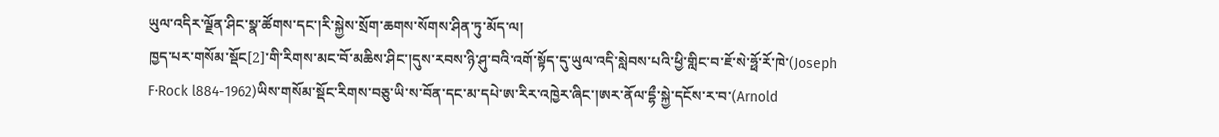ཡུལ་འདིར་ལྗོན་ཤིང་སྣ་ཚོགས་དང་།རི་སྐྱེས་སྲོག་ཆགས་སོགས་ཤིན་ཏུ་མོད་ལ།
ཁྱད་པར་གསོམ་སྡོང[2]་གི་རིགས་མང་བོ་མཆིས་ཤིང་།དུས་རབས་ཉི་ཤུ་བའི་འགོ་སྟོད་དུ་ཡུལ་འདི་སླེབས་པའི་ཕྱི་གླིང་བ་ཇོ་སེ་ཧྥོ་རོ་ཁེ་(Joseph F·Rock l884-1962)ཡིས་གསོམ་སྡོང་རིགས་བཅུ་ཡི་ས་བོན་དང་མ་དཔེ་ཨ་རིར་འཁྱེར་ཞིང་།ཨར་ནོལ་དྷྀ་སྐྱེ་དངོས་ར་བ་(Arnold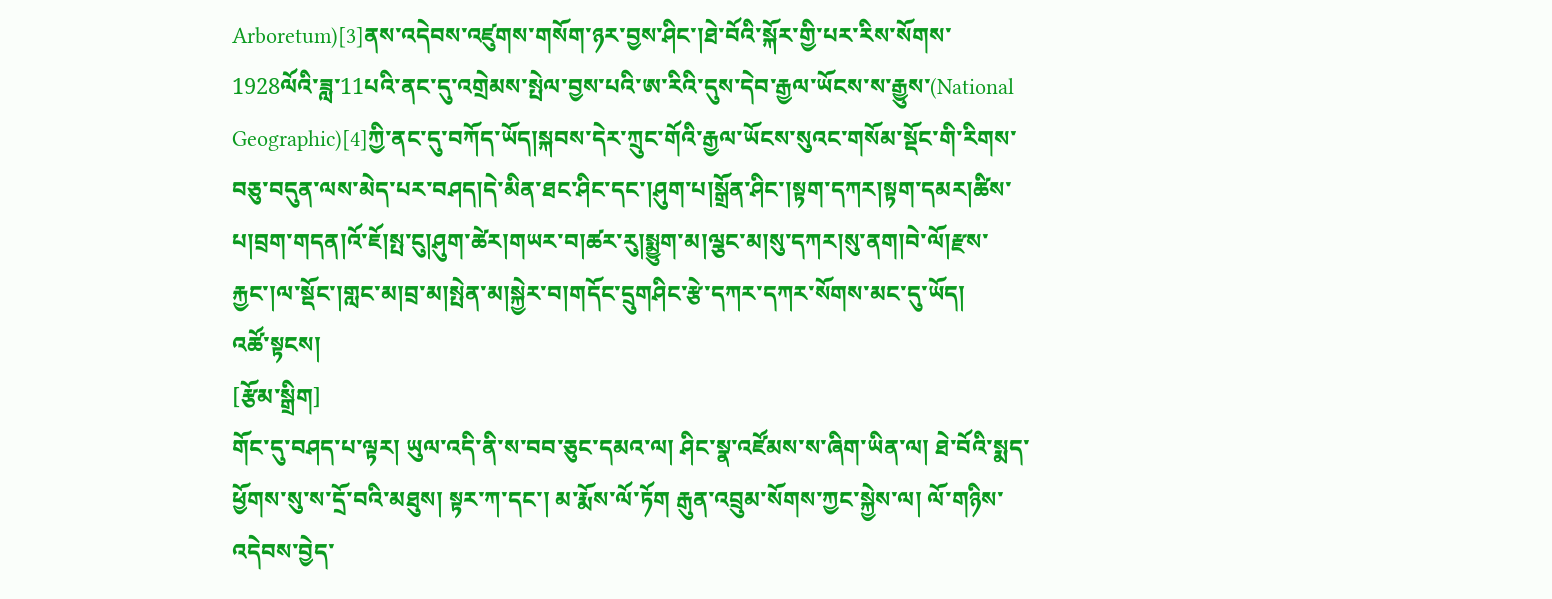Arboretum)[3]ནས་འདེབས་འཛུགས་གསོག་ཉར་བྱས་ཤིང་།ཐེ་བོའི་སྐོར་གྱི་པར་རིས་སོགས་1928ལོའི་ཟླ་11པའི་ནང་དུ་འགྲེམས་སྤེལ་བྱས་པའི་ཨ་རིའི་དུས་དེབ་རྒྱལ་ཡོངས་ས་རྒྱུས་(National Geographic)[4]ཀྱི་ནང་དུ་བཀོད་ཡོད།སྐབས་དེར་ཀྲུང་གོའི་རྒྱལ་ཡོངས་སུའང་གསོམ་སྡོང་གི་རིགས་བཅུ་བདུན་ལས་མེད་པར་བཤད།དེ་མིན་ཐང་ཤིང་དང་།ཤུག་པ།སྒྲོན་ཤིང་།སྟག་དཀར།སྟག་དམར།ཚིས་པ།བྲག་གདན།འོ་ཇོ།སྤ་ངུ།ཤུག་ཚེར།གཡར་བ།ཚར་རུ།སྨྱུག་མ།ལྕང་མ།སུ་དཀར།སུ་ནག།བེ་ལོ།རྫས་རྐྱང་།ལ་སྡོང་།གླང་མ།བྲ་མ།སྤེན་མ།སྐྱེར་བ།གདོང་དྲུགཤིང་རྩེ་དཀར་དཀར་སོགས་མང་དུ་ཡོད།
འཚོ་སྟངས།
[རྩོམ་སྒྲིག]
གོང་དུ་བཤད་པ་ལྟར། ཡུལ་འདི་ནི་ས་བབ་ཅུང་དམའ་ལ། ཤིང་སྣ་འཛོམས་ས་ཞིག་ཡིན་ལ། ཐེ་བོའི་སྨད་ཕྱོགས་སུ་ས་དྲོ་བའི་མཐུས། སྟར་ཀ་དང་། མ་རྨོས་ལོ་ཏོག རྒུན་འབྲུམ་སོགས་ཀྱང་སྐྱེས་ལ། ལོ་གཉིས་འདེབས་བྱེད་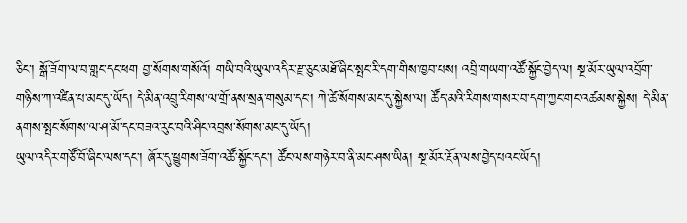ཅིང་། སྒོ་ཟོག་ལ་བ་གླང་དང་ཕག བྱ་སོགས་གསོའོ། གཡི་བའི་ཡུལ་འདིར་རྫ་ཅུང་མཐོ་ཞིང་སྤང་རི་དག་གིས་ཁྱབ་པས། འབྲི་གཡག་འཚོ་སྐྱོང་བྱེད་ལ། སྔ་མོར་ཡུལ་འབྲོག་གཉིས་ཀ་འཛིན་པ་མང་དུ་ཡོད། དེ་མིན་འབྲུ་རིགས་ལ་གྲོ་ནས་སྲན་གསུམ་དང་། ཀེ་ཚེ་སོགས་མང་དུ་སྐྱེས་ལ། ཚོད་མའི་རིགས་གསར་བ་དག་ཀྱང་གང་འཚམས་སྐྱེས། དེ་མིན་ནགས་སྤང་སོགས་ལ་ཤ་མོ་དང་བཟའ་རུང་བའི་ཤིང་འབྲས་སོགས་མང་དུ་ཡོད།
ཡུལ་འདིར་གཙོ་བོ་ཞིང་ལས་དང་། ཞོར་དུ་ཕྱུགས་ཟོག་འཚོ་སྐྱོང་དང་། ཚོང་ལས་གཉེར་བ་ནི་མང་ཤས་ཡིན། སྔ་མོར་རྔོན་ལས་བྱེད་པའང་ཡོད།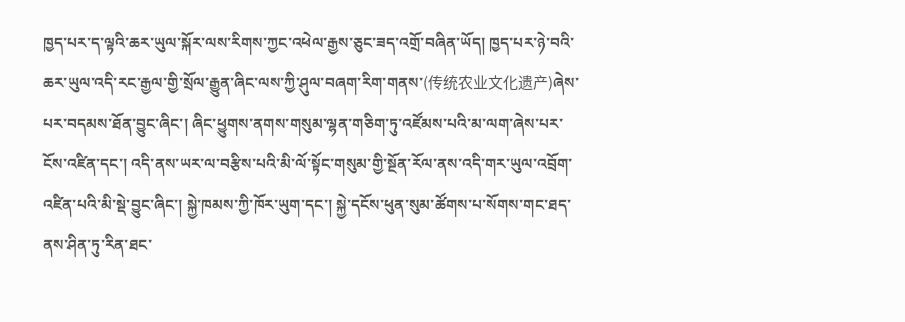ཁྱད་པར་ད་ལྟའི་ཆར་ཡུལ་སྐོར་ལས་རིགས་ཀྱང་འཕེལ་རྒྱས་ཅུང་ཟད་འགྲོ་བཞིན་ཡོད། ཁྱད་པར་ཉེ་བའི་ཆར་ཡུལ་འདི་རང་རྒྱལ་གྱི་སྲོལ་རྒྱུན་ཞིང་ལས་ཀྱི་ཤུལ་བཞག་རིག་གནས་(传统农业文化遗产)ཞེས་པར་བདམས་ཐོན་བྱུང་ཞིང་། ཞིང་ཕྱུགས་ནགས་གསུམ་ལྷན་གཅིག་ཏུ་འཛོམས་པའི་མ་ལག་ཞེས་པར་ངོས་འཛིན་དང་། འདི་ནས་ཡར་ལ་བརྩིས་པའི་མི་ལོ་སྟོང་གསུམ་གྱི་སྔོན་རོལ་ནས་འདི་གར་ཡུལ་འབྲོག་འཛིན་པའི་མི་སྡེ་བྱུང་ཞིང་། སྐྱེ་ཁམས་ཀྱི་ཁོར་ཡུག་དང་། སྐྱེ་དངོས་ཕུན་སུམ་ཚོགས་པ་སོགས་གང་ཐད་ནས་ཤིན་ཏུ་རིན་ཐང་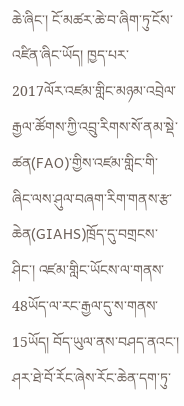ཆེ་ཞིང་། ངོ་མཚར་ཆེ་བ་ཞིག་ཏུ་ངོས་འཛིན་ཞིང་ཡོད། ཁྱད་པར་2017ལོར་འཛམ་གླིང་མཉམ་འབྲེལ་རྒྱལ་ཚོགས་ཀྱི་འབྲུ་རིགས་སོ་ནམ་སྡེ་ཚན(FAO)་གྱིས་འཛམ་གླིང་གི་ཞིང་ལས་ཤུལ་བཞག་རིག་གནས་རྩ་ཆེན(GIAHS)ཁྲོད་དུ་བགྲངས་ཤིང་། འཛམ་གླིང་ཡོངས་ལ་གནས་48ཡོད་ལ་རང་རྒྱལ་དུ་ས་གནས་15ཡོད། བོད་ཡུལ་ནས་བཤད་ནའང་། ཤར་ཐེ་བོ་རོང་ཞེས་རོང་ཆེན་དག་ཏུ་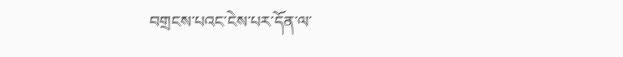བགྲངས་པའང་ངེས་པར་དོན་ལ་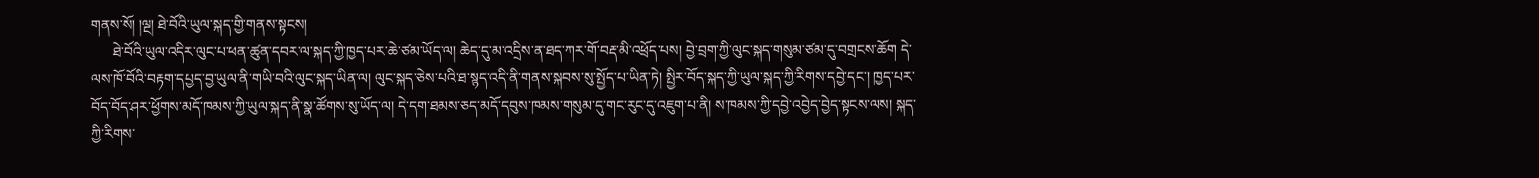གནས་སོ། །ལྔ། ཐེ་བོའི་ཡུལ་སྐད་གྱི་གནས་སྟངས།
      ཐེ་བོའི་ཡུལ་འདིར་ལུང་པ་ཕན་ཚུན་དབར་ལ་སྐད་ཀྱི་ཁྱད་པར་ཆེ་ཙམ་ཡོད་ལ། ཆེད་དུ་མ་འདྲིས་ན་ཐད་ཀར་གོ་བརྡ་མི་འཕྲོད་པས། བྱེ་བྲག་ཀྱི་ལུང་སྐད་གསུམ་ཙམ་དུ་བགྲངས་ཆོག དེ་ལས་ཁོ་བོའི་བརྟག་དཔྱད་བྱ་ཡུལ་ནི་གཡི་བའི་ལུང་སྐད་ཡིན་ལ། ལུང་སྐད་ཅེས་པའི་ཐ་སྙད་འདི་ནི་གནས་སྐབས་སུ་སྤྱོད་པ་ཡིན་ཏེ། སྤྱིར་བོད་སྐད་ཀྱི་ཡུལ་སྐད་ཀྱི་རིགས་དབྱེ་དང་། ཁྱད་པར་བོད་བོད་ཤར་ཕྱོགས་མདོ་ཁམས་ཀྱི་ཡུལ་སྐད་ནི་སྣ་ཚོགས་སུ་ཡོད་ལ། དེ་དག་ཐམས་ཅད་མདོ་དབུས་ཁམས་གསུམ་དུ་གང་རུང་དུ་འཇུག་པ་ནི། ས་ཁམས་ཀྱི་དབྱེ་འབྱེད་བྱེད་སྟངས་ལས། སྐད་ཀྱི་རིགས་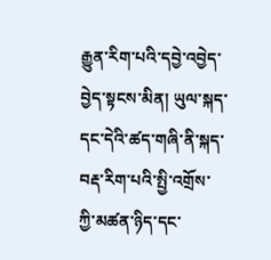རྒྱུན་རིག་པའི་དབྱེ་འབྱེད་བྱེད་སྟངས་མིན། ཡུལ་སྐད་དང་དེའི་ཚད་གཞི་ནི་སྐད་བརྡ་རིག་པའི་སྤྱི་འགྲོས་ཀྱི་མཚན་ཉིད་དང་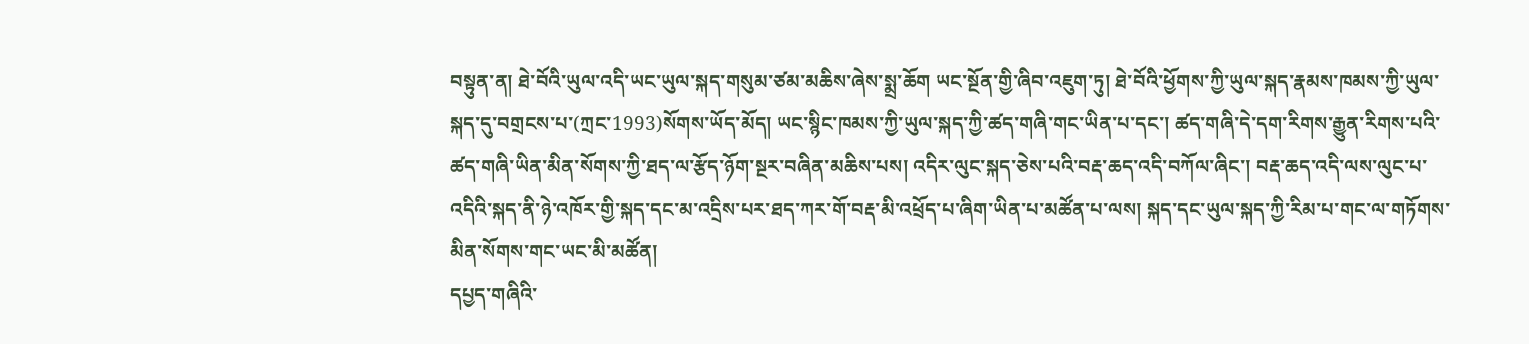བསྟུན་ན། ཐེ་བོའི་ཡུལ་འདི་ཡང་ཡུལ་སྐད་གསུམ་ཙམ་མཆིས་ཞེས་སྨྲ་ཆོག ཡང་སྔོན་གྱི་ཞིབ་འཇུག་ཏུ། ཐེ་བོའི་ཕྱོགས་ཀྱི་ཡུལ་སྐད་རྣམས་ཁམས་ཀྱི་ཡུལ་སྐད་དུ་བགྲངས་པ་(ཀྲང་1993)སོགས་ཡོད་མོད། ཡང་སྙིང་ཁམས་ཀྱི་ཡུལ་སྐད་ཀྱི་ཚད་གཞི་གང་ཡིན་པ་དང་། ཚད་གཞི་དེ་དག་རིགས་རྒྱུན་རིགས་པའི་ཚད་གཞི་ཡིན་མིན་སོགས་ཀྱི་ཐད་ལ་རྩོད་ཉོག་སྔར་བཞིན་མཆིས་པས། འདིར་ལུང་སྐད་ཅེས་པའི་བརྡ་ཆད་འདི་བཀོལ་ཞིང་། བརྡ་ཆད་འདི་ལས་ལུང་པ་འདིའི་སྐད་ནི་ཉེ་འཁོར་གྱི་སྐད་དང་མ་འདྲིས་པར་ཐད་ཀར་གོ་བརྡ་མི་འཕྲོད་པ་ཞིག་ཡིན་པ་མཚོན་པ་ལས། སྐད་དང་ཡུལ་སྐད་ཀྱི་རིམ་པ་གང་ལ་གཏོགས་མིན་སོགས་གང་ཡང་མི་མཚོན།
དཔྱད་གཞིའི་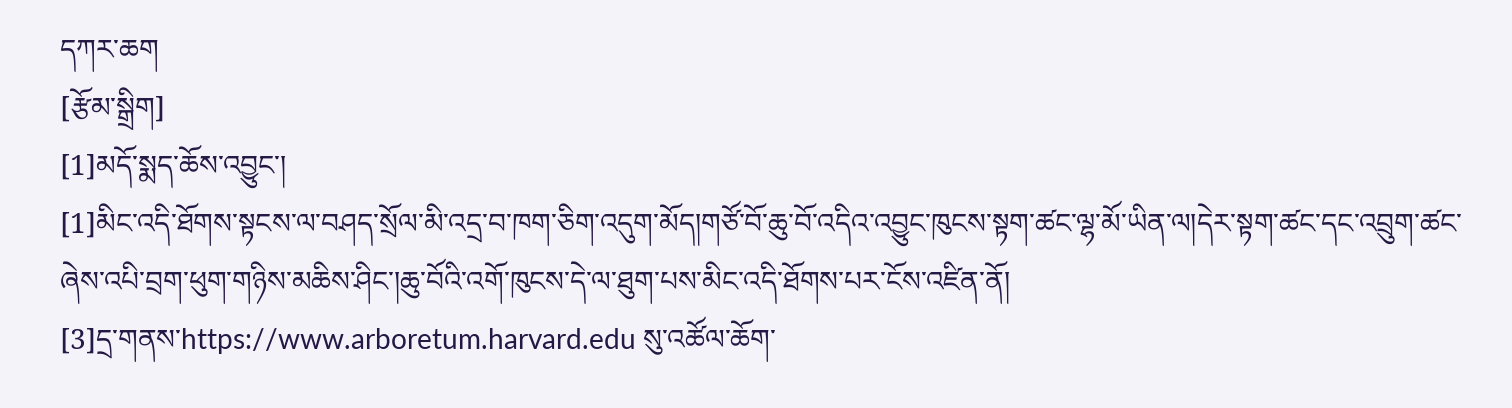དཀར་ཆག
[རྩོམ་སྒྲིག]
[1]མདོ་སྨད་ཆོས་འབྱུང་།
[1]མིང་འདི་ཐོགས་སྟངས་ལ་བཤད་སྲོལ་མི་འདྲ་བ་ཁག་ཅིག་འདུག་མོད།གཙོ་བོ་ཆུ་བོ་འདིའ་འབྱུང་ཁུངས་སྟག་ཚང་ལྷ་མོ་ཡིན་ལ།དེར་སྟག་ཚང་དང་འབྲུག་ཚང་ཞེས་འཔི་བྲག་ཕུག་གཉིས་མཆིས་ཤིང་།ཆུ་བོའི་འགོ་ཁུངས་དེ་ལ་ཐུག་པས་མིང་འདི་ཐོགས་པར་ངོས་འཛིན་ནོ།
[3]དྲ་གནས་https://www.arboretum.harvard.edu སུ་འཚོལ་ཆོག་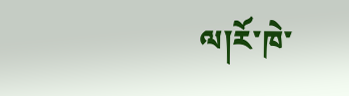ལ།རོ་ཁེ་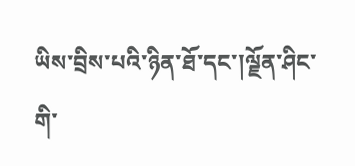ཡིས་བྲིས་པའི་ཉིན་ཐོ་དང་།ལྗོན་ཤིང་གི་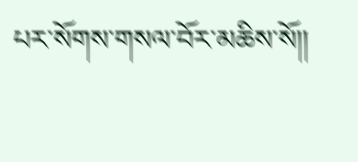པར་སོགས་གསལ་བོར་མཆིས་སོ།།